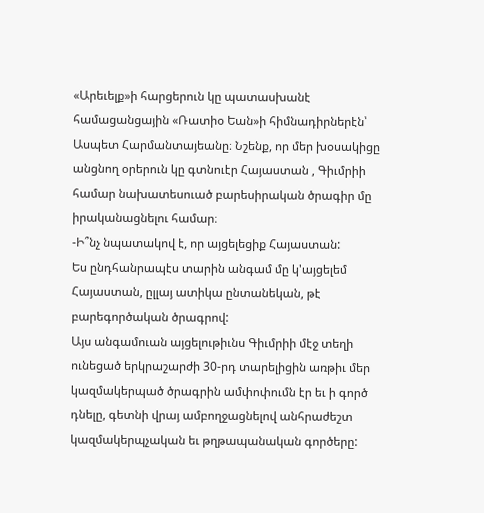«Արեւելք»ի հարցերուն կը պատասխանէ համացանցային «Ռատիօ Եան»ի հիմնադիրներէն՝ Ասպետ Հարմանտայեանը։ Նշենք, որ մեր խօսակիցը անցնող օրերուն կը գտնուէր Հայաստան , Գիւմրիի համար նախատեսուած բարեսիրական ծրագիր մը իրականացնելու համար։
-Ի՞նչ նպատակով է, որ այցելեցիք Հայաստան:
Ես ընդհանրապէս տարին անգամ մը կ'այցելեմ Հայաստան, ըլլայ ատիկա ընտանեկան, թէ բարեգործական ծրագրով:
Այս անգամուան այցելութիւնս Գիւմրիի մէջ տեղի ունեցած երկրաշարժի 30-րդ տարելիցին առթիւ մեր կազմակերպած ծրագրին ամփոփումն էր եւ ի գործ դնելը, գետնի վրայ ամբողջացնելով անհրաժեշտ կազմակերպչական եւ թղթապանական գործերը: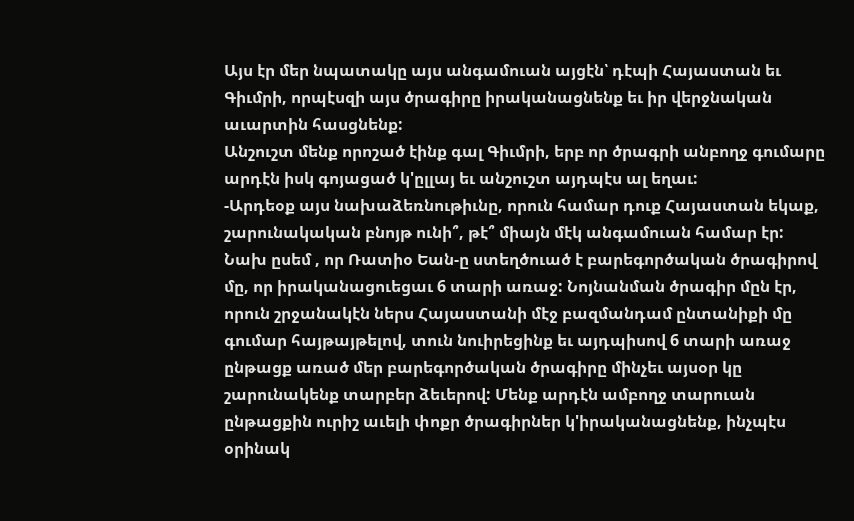Այս էր մեր նպատակը այս անգամուան այցէն՝ դէպի Հայաստան եւ Գիւմրի, որպէսզի այս ծրագիրը իրականացնենք եւ իր վերջնական աւարտին հասցնենք:
Անշուշտ մենք որոշած էինք գալ Գիւմրի, երբ որ ծրագրի անբողջ գումարը արդէն իսկ գոյացած կ'ըլլայ եւ անշուշտ այդպէս ալ եղաւ:
-Արդեօք այս նախաձեռնութիւնը, որուն համար դուք Հայաստան եկաք, շարունակական բնոյթ ունի՞, թէ՞ միայն մէկ անգամուան համար էր:
Նախ ըսեմ , որ Ռատիօ Եան-ը ստեղծուած է բարեգործական ծրագիրով մը, որ իրականացուեցաւ 6 տարի առաջ: Նոյնանման ծրագիր մըն էր, որուն շրջանակէն ներս Հայաստանի մէջ բազմանդամ ընտանիքի մը գումար հայթայթելով, տուն նուիրեցինք եւ այդպիսով 6 տարի առաջ ընթացք առած մեր բարեգործական ծրագիրը մինչեւ այսօր կը շարունակենք տարբեր ձեւերով: Մենք արդէն ամբողջ տարուան ընթացքին ուրիշ աւելի փոքր ծրագիրներ կ'իրականացնենք, ինչպէս օրինակ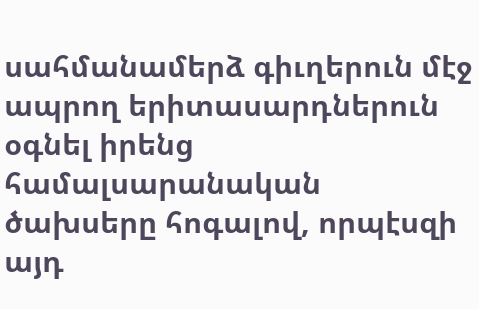սահմանամերձ գիւղերուն մէջ ապրող երիտասարդներուն օգնել իրենց համալսարանական ծախսերը հոգալով, որպէսզի այդ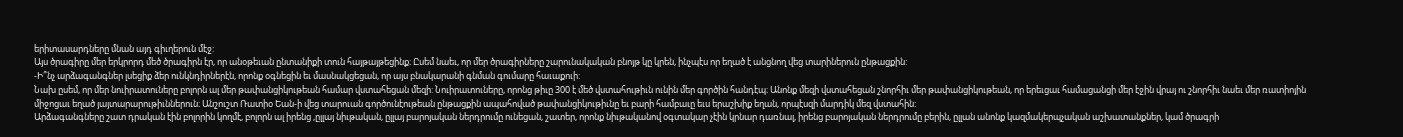երիտասարդները մնան այդ գիւղերուն մէջ:
Այս ծրագիրը մեր երկրորդ մեծ ծրագիրն էր, որ անօթեւան ընտանիքի տուն հայթայթեցինք։ Ըսեմ նաեւ, որ մեր ծրագիրները շարունակական բնոյթ կը կրեն, ինչպէս որ եղած է անցնող վեց տարիներուն ընթացքին:
-Ի՞նչ արձագանգներ լսեցիք ձեր ունկնդիրներէն, որոնք օգնեցին եւ մասնակցեցան, որ այս բնակարանի գնման գումարը հաւաքուի:
Նախ ըսեմ, որ մեր նուիրատուները բոլորն ալ մեր թափանցիկութեան համար վստահեցան մեզի: Նուիրատուները, որոնց թիւը 300 է մեծ վստահութիւն ունին մեր գործին հանդէպ։ Անոնք մեզի վստահեցան շնորհիւ մեր թափանցիկութեան, որ երեւցաւ համացանցի մեր էջին վրայ ու շնորհիւ նաեւ մեր ռատիոյին միջոցաւ եղած յայտարարութիւններուն։ Անշուշտ Ռատիօ Եան-ի վեց տարուան գործունէութեան ընթացքին ապահոված թափանցիկութիւնը եւ բարի համբաւը եւս երաշխիք եղան, որպէսզի մարդիկ մեզ վստահին:
Արձագանգները շատ դրական էին բոլորին կողմէ, բոլորն ալ իրենց ,ըլլայ նիւթական, ըլլայ բարոյական ներդրումը ունեցան, շատեր, որոնք նիւթականով օգտակար չէին կրնար դառնալ, իրենց բարոյական ներդրումը բերին, ըլլան անոնք կազմակերպչական աշխատանքներ, կամ ծրագրի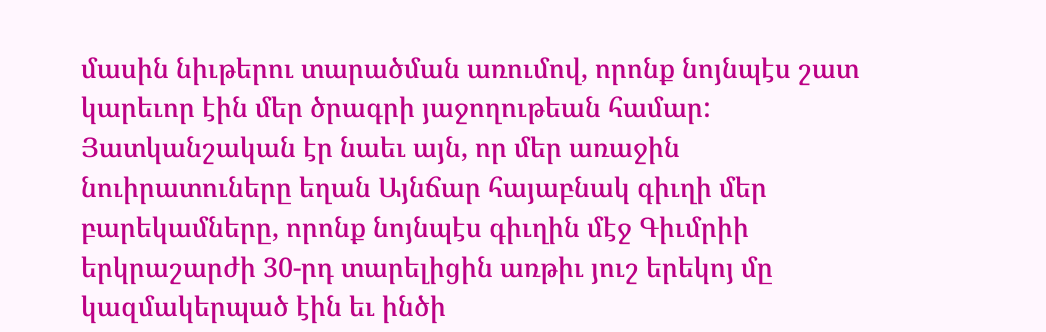մասին նիւթերու տարածման առումով, որոնք նոյնպէս շատ կարեւոր էին մեր ծրագրի յաջողութեան համար:
Յատկանշական էր նաեւ այն, որ մեր առաջին նուիրատուները եղան Այնճար հայաբնակ գիւղի մեր բարեկամները, որոնք նոյնպէս գիւղին մէջ Գիւմրիի երկրաշարժի 30-րդ տարելիցին առթիւ յուշ երեկոյ մը կազմակերպած էին եւ ինծի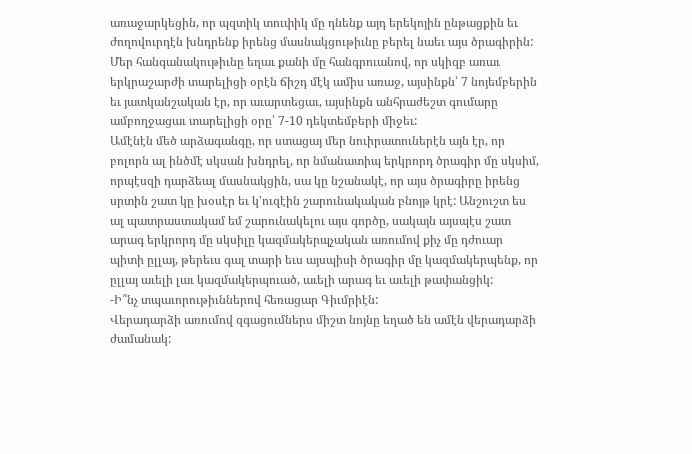առաջարկեցին, որ պզտիկ տուփիկ մը դնենք այդ երեկոյին ընթացքին եւ ժողովուրդէն խնդրենք իրենց մասնակցութիւնը բերել նաեւ այս ծրագիրին:
Մեր հանգանակութիւնը եղաւ քանի մը հանգրուանով, որ սկիզբ առաւ երկրաշարժի տարելիցի օրէն ճիշդ մէկ ամիս առաջ, այսինքն՝ 7 նոյեմբերին եւ յատկանշական էր, որ աւարտեցաւ, այսինքն անհրաժեշտ գումարը ամբողջացաւ տարելիցի օրը՝ 7-10 դեկտեմբերի միջեւ:
Ամէնէն մեծ արձագանգը, որ ստացայ մեր նուիրատուներէն այն էր, որ բոլորն ալ ինծմէ սկսան խնդրել, որ նմանատիպ երկրորդ ծրագիր մը սկսիմ, որպէսզի դարձեալ մասնակցին, սա կը նշանակէ, որ այս ծրագիրը իրենց սրտին շատ կը խօսէր եւ կ'ուզէին շարունակական բնոյթ կրէ: Անշուշտ ես ալ պատրաստակամ եմ շարունակելու այս գործը, սակայն այսպէս շատ արագ երկրորդ մը սկսիլը կազմակերպչական առումով քիչ մը դժուար պիտի ըլլայ, թերեւս գալ տարի եւս այսպիսի ծրագիր մը կազմակերպենք, որ ըլլայ աւելի լաւ կազմակերպուած, աւելի արագ եւ աւելի թափանցիկ:
-Ի՞նչ տպաւորութիւններով հեռացար Գիւմրիէն:
Վերադարձի առումով զգացումներս միշտ նոյնը եղած են ամէն վերադարձի ժամանակ: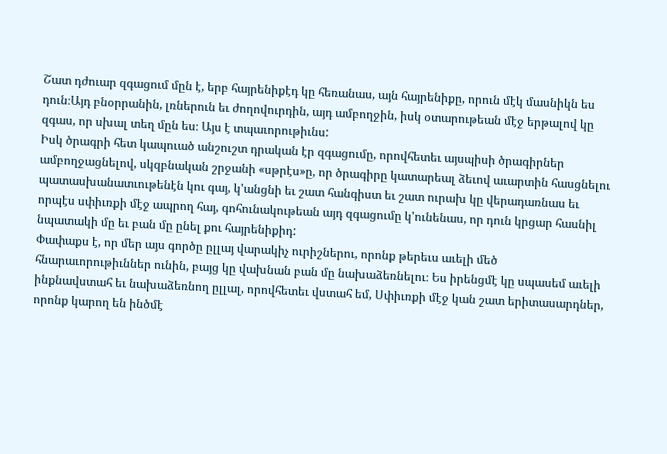Շատ դժուար զգացում մըն է, երբ հայրենիքէդ կը հեռանաս, այն հայրենիքը, որուն մէկ մասնիկն ես դուն։Այդ բնօրրանին, լռներուն եւ ժողովուրդին, այդ ամբողջին, իսկ օտարութեան մէջ երթալով կը զգաս, որ սխալ տեղ մըն ես։ Այս է տպաւորութիւնս:
Իսկ ծրագրի հետ կապուած անշուշտ դրական էր զգացումը, որովհետեւ այսպիսի ծրագիրներ ամբողջացնելով, սկզբնական շրջանի «սթրէս»ը, որ ծրագիրը կատարեալ ձեւով աւարտին հասցնելու պատասխանատւութենէն կու գայ, կ'անցնի եւ շատ հանգիստ եւ շատ ուրախ կը վերադառնաս եւ որպէս սփիւռքի մէջ ապրող հայ, գոհունակութեան այդ զգացումը կ'ունենաս, որ դուն կրցար հասնիլ նպատակի մը եւ բան մը ընել քու հայրենիքիդ:
Փափաքս է, որ մեր այս գործը ըլլայ վարակիչ ուրիշներու, որոնք թերեւս աւելի մեծ հնարաւորութիւններ ունին, բայց կը վախնան բան մը նախաձեռնելու։ Ես իրենցմէ կը սպասեմ աւելի ինքնավստահ եւ նախաձեռնող ըլլալ, որովհետեւ վստահ եմ, Սփիւռքի մէջ կան շատ երիտասարդներ, որոնք կարող են ինծմէ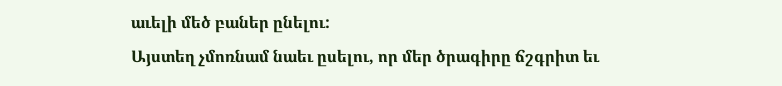աւելի մեծ բաներ ընելու:
Այստեղ չմոռնամ նաեւ ըսելու, որ մեր ծրագիրը ճշգրիտ եւ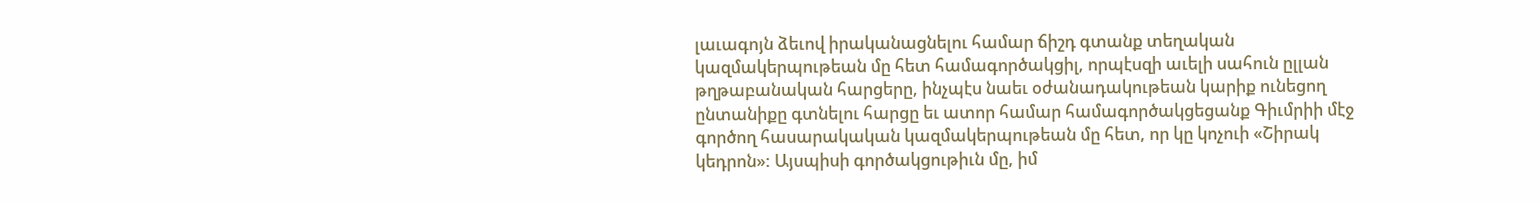լաւագոյն ձեւով իրականացնելու համար ճիշդ գտանք տեղական կազմակերպութեան մը հետ համագործակցիլ, որպէսզի աւելի սահուն ըլլան թղթաբանական հարցերը, ինչպէս նաեւ օժանադակութեան կարիք ունեցող ընտանիքը գտնելու հարցը եւ ատոր համար համագործակցեցանք Գիւմրիի մէջ գործող հասարակական կազմակերպութեան մը հետ, որ կը կոչուի «Շիրակ կեդրոն»: Այսպիսի գործակցութիւն մը, իմ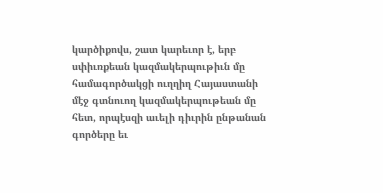կարծիքովս, շատ կարեւոր է, երբ սփիւռքեան կազմակերպութիւն մը համագործակցի ուղղիղ Հայաստանի մէջ գտնուող կազմակերպութեան մը հետ, որպէսզի աւելի դիւրին ընթանան գործերը եւ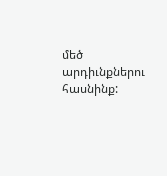մեծ արդիւնքներու հասնինք: